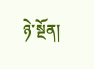ཉེ་སྔོན།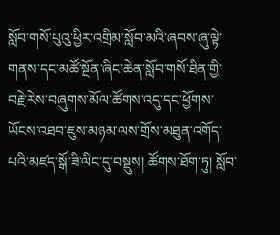སློབ་གསོ་པུའུ་ཕྱིར་འགྲིམ་སློབ་མའི་ཞབས་ཞུ་ལྟེ་གནས་དང་མཚོ་སྔོན་ཞིང་ཆེན་སློབ་གསོ་ཐིན་གྱི་བརྗེ་རེས་བཞུགས་མོལ་ཚོགས་འདུ་དང་ཕྱོགས་ཡོངས་འཐབ་ཇུས་མཉམ་ལས་གྲོས་མཐུན་འགོད་པའི་མཛད་སྒོ་ཟི་ལིང་དུ་བསྡུས། ཚོགས་ཐོག་ཏུ། སློབ་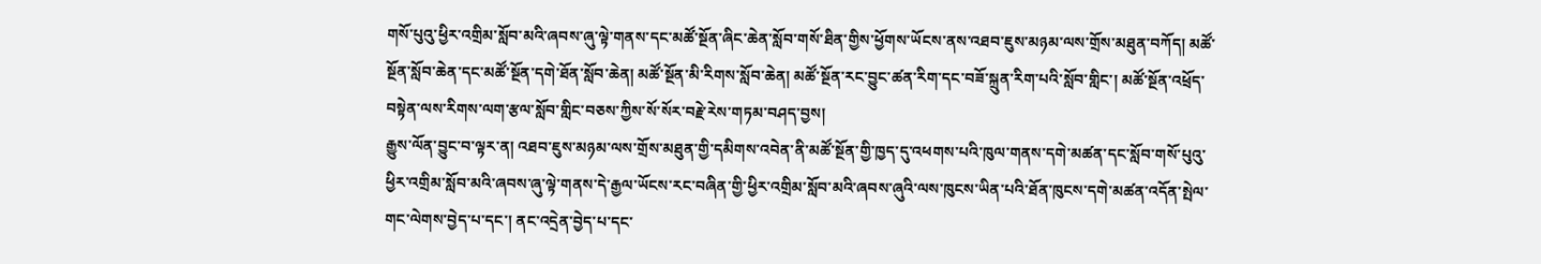གསོ་པུའུ་ཕྱིར་འགྲིམ་སློབ་མའི་ཞབས་ཞུ་ལྟེ་གནས་དང་མཚོ་སྔོན་ཞིང་ཆེན་སློབ་གསོ་ཐིན་གྱིས་ཕྱོགས་ཡོངས་ནས་འཐབ་ཇུས་མཉམ་ལས་གྲོས་མཐུན་བཀོད། མཚོ་སྔོན་སློབ་ཆེན་དང་མཚོ་སྔོན་དགེ་ཐོན་སློབ་ཆེན། མཚོ་སྔོན་མི་རིགས་སློབ་ཆེན། མཚོ་སྔོན་རང་བྱུང་ཚན་རིག་དང་བཟོ་སྐྲུན་རིག་པའི་སློབ་གླིང་། མཚོ་སྔོན་འཕྲོད་བསྟེན་ལས་རིགས་ལག་རྩལ་སློབ་གླིང་བཅས་ཀྱིས་སོ་སོར་བརྗེ་རེས་གཏམ་བཤད་བྱས།
རྒྱུས་ལོན་བྱུང་བ་ལྟར་ན། འཐབ་ཇུས་མཉམ་ལས་གྲོས་མཐུན་གྱི་དམིགས་འབེན་ནི་མཚོ་སྔོན་གྱི་ཁྱད་དུ་འཕགས་པའི་ཁུལ་གནས་དགེ་མཚན་དང་སློབ་གསོ་པུའུ་ཕྱིར་འགྲིམ་སློབ་མའི་ཞབས་ཞུ་ལྟེ་གནས་དེ་རྒྱལ་ཡོངས་རང་བཞིན་གྱི་ཕྱིར་འགྲིམ་སློབ་མའི་ཞབས་ཞུའི་ལས་ཁུངས་ཡིན་པའི་ཐོན་ཁུངས་དགེ་མཚན་འདོན་སྤེལ་གང་ལེགས་བྱེད་པ་དང་། ནང་འདྲེན་བྱེད་པ་དང་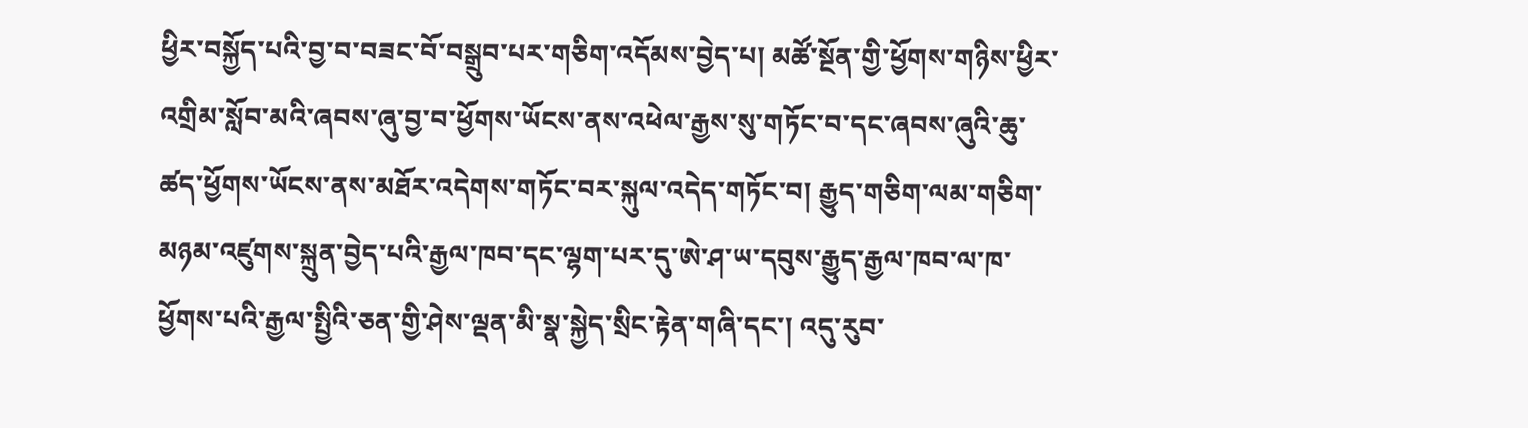ཕྱིར་བསྐྱོད་པའི་བྱ་བ་བཟང་བོ་བསྒྲུབ་པར་གཅིག་འདོམས་བྱེད་པ། མཚོ་སྔོན་གྱི་ཕྱོགས་གཉིས་ཕྱིར་འགྲིམ་སློབ་མའི་ཞབས་ཞུ་བྱ་བ་ཕྱོགས་ཡོངས་ནས་འཕེལ་རྒྱས་སུ་གཏོང་བ་དང་ཞབས་ཞུའི་ཆུ་ཚད་ཕྱོགས་ཡོངས་ནས་མཐོར་འདེགས་གཏོང་བར་སྐུལ་འདེད་གཏོང་བ། རྒྱུད་གཅིག་ལམ་གཅིག་མཉམ་འཛུགས་སྐྲུན་བྱེད་པའི་རྒྱལ་ཁབ་དང་ལྷག་པར་དུ་ཨེ་ཤ་ཡ་དབུས་རྒྱུད་རྒྱལ་ཁབ་ལ་ཁ་ཕྱོགས་པའི་རྒྱལ་སྤྱིའི་ཅན་གྱི་ཤེས་ལྡན་མི་སྣ་སྐྱེད་སྲིང་རྟེན་གཞི་དང་། འདུ་རུབ་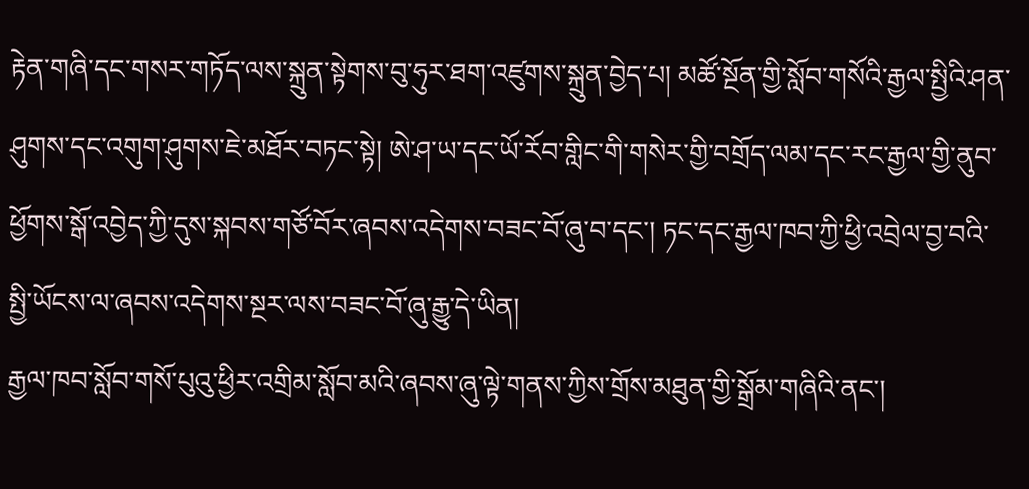རྟེན་གཞི་དང་གསར་གཏོད་ལས་སྐྲུན་སྟེགས་བུ་ཧུར་ཐག་འཛུགས་སྐྲུན་བྱེད་པ། མཚོ་སྔོན་གྱི་སློབ་གསོའི་རྒྱལ་སྤྱིའི་ཤན་ཤུགས་དང་འགུག་ཤུགས་ཇེ་མཐོར་བཏང་སྟེ། ཨེ་ཤ་ཡ་དང་ཡོ་རོབ་གླིང་གི་གསེར་གྱི་བགྲོད་ལམ་དང་རང་རྒྱལ་གྱི་ནུབ་ཕྱོགས་སྒོ་འབྱེད་ཀྱི་དུས་སྐབས་གཙོ་བོར་ཞབས་འདེགས་བཟང་བོ་ཞུ་བ་དང་། ཏང་དང་རྒྱལ་ཁབ་ཀྱི་ཕྱི་འབྲེལ་བྱ་བའི་སྤྱི་ཡོངས་ལ་ཞབས་འདེགས་སྔར་ལས་བཟང་བོ་ཞུ་རྒྱུ་དེ་ཡིན།
རྒྱལ་ཁབ་སློབ་གསོ་པུའུ་ཕྱིར་འགྲིམ་སློབ་མའི་ཞབས་ཞུ་ལྟེ་གནས་ཀྱིས་གྲོས་མཐུན་གྱི་སྒྲོམ་གཞིའི་ནང་།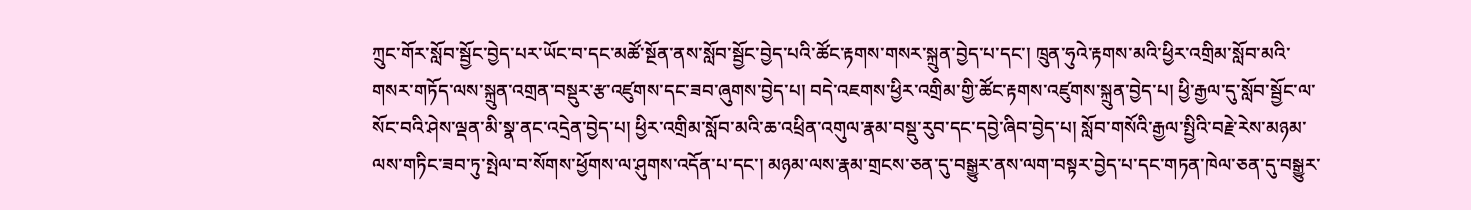ཀྲུང་གོར་སློབ་སྦྱོང་བྱེད་པར་ཡོང་བ་དང་མཚོ་སྔོན་ནས་སློབ་སྦྱོང་བྱེད་པའི་ཚོང་རྟགས་གསར་སྐྲུན་བྱེད་པ་དང་། ཁྲུན་ཧུའེ་རྟགས་མའི་ཕྱིར་འགྲིམ་སློབ་མའི་གསར་གཏོད་ལས་སྐྲུན་འགྲན་བསྡུར་རྩ་འཛུགས་དང་ཟབ་ཞུགས་བྱེད་པ། བདེ་འཇགས་ཕྱིར་འགྲིམ་གྱི་ཚོང་རྟགས་འཛུགས་སྐྲུན་བྱེད་པ། ཕྱི་རྒྱལ་དུ་སློབ་སྦྱོང་ལ་སོང་བའི་ཤེས་ལྡན་མི་སྣ་ནང་འདྲེན་བྱེད་པ། ཕྱིར་འགྲིམ་སློབ་མའི་ཆ་འཕྲིན་འགུལ་རྣམ་བསྡུ་རུབ་དང་དབྱེ་ཞིབ་བྱེད་པ། སློབ་གསོའི་རྒྱལ་སྤྱིའི་བརྗེ་རེས་མཉམ་ལས་གཏིང་ཟབ་ཏུ་སྤེལ་བ་སོགས་ཕྱོགས་ལ་ཤུགས་འདོན་པ་དང་། མཉམ་ལས་རྣམ་གྲངས་ཅན་དུ་བསྒྱུར་ནས་ལག་བསྟར་བྱེད་པ་དང་གཏན་ཁེལ་ཅན་དུ་བསྒྱུར་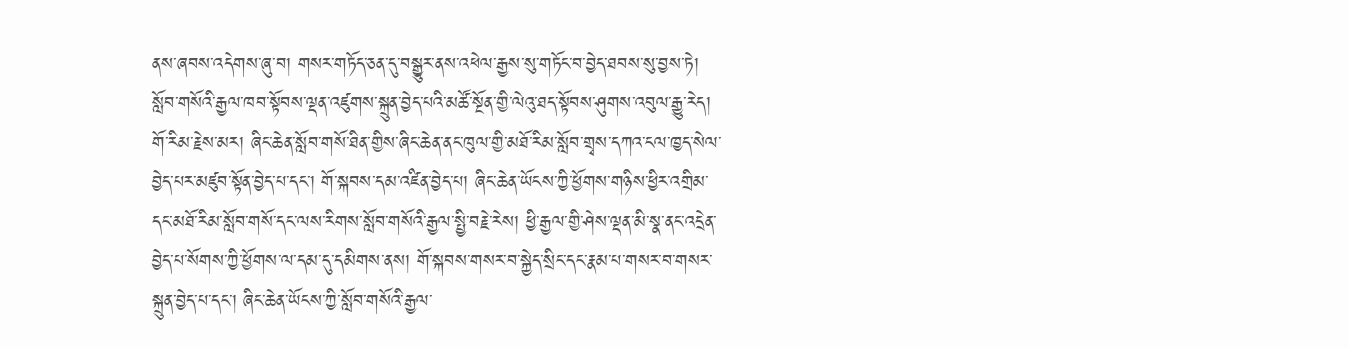ནས་ཞབས་འདེགས་ཞུ་བ། གསར་གཏོད་ཅན་དུ་བསྒྱུར་ནས་འཕེལ་རྒྱས་སུ་གཏོང་བ་བྱེད་ཐབས་སུ་བྱས་ཏེ། སློབ་གསོའི་རྒྱལ་ཁབ་སྟོབས་ལྡན་འཛུགས་སྐྲུན་བྱེད་པའི་མཚོ་སྔོན་གྱི་ལེའུ་ཐད་སྟོབས་ཤུགས་འབུལ་རྒྱུ་རེད།
གོ་རིམ་རྗེས་མར། ཞིང་ཆེན་སློབ་གསོ་ཐིན་གྱིས་ཞིང་ཆེན་ནང་ཁུལ་གྱི་མཐོ་རིམ་སློབ་གྲྭས་དཀའ་ངལ་ཁྱད་སེལ་བྱེད་པར་མཛུབ་སྟོན་བྱེད་པ་དང་། གོ་སྐབས་དམ་འཛིན་བྱེད་པ། ཞིང་ཆེན་ཡོངས་ཀྱི་ཕྱོགས་གཉིས་ཕྱིར་འགྲིམ་དང་མཐོ་རིམ་སློབ་གསོ་དང་ལས་རིགས་སློབ་གསོའི་རྒྱལ་སྤྱི་བརྗེ་རེས། ཕྱི་རྒྱལ་གྱི་ཤེས་ལྡན་མི་སྣ་ནང་འདྲེན་བྱེད་པ་སོགས་ཀྱི་ཕྱོགས་ལ་དམ་དུ་དམིགས་ནས། གོ་སྐབས་གསར་བ་སྐྱེད་སྲིང་དང་རྣམ་པ་གསར་བ་གསར་སྐྲུན་བྱེད་པ་དང་། ཞིང་ཆེན་ཡོངས་ཀྱི་སློབ་གསོའི་རྒྱལ་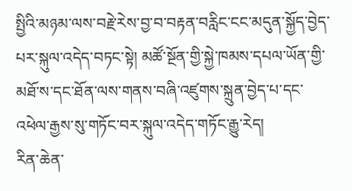སྤྱིའི་མཉམ་ལས་བརྗེ་རེས་བྱ་བ་བརྟན་བརླིང་ངང་མདུན་སྐྱོད་བྱེད་པར་སྐུལ་འདེད་བཏང་སྟེ། མཚོ་སྔོན་གྱི་སྐྱེ་ཁམས་དཔལ་ཡོན་གྱི་མཐོ་ས་དང་ཐོན་ལས་གནས་བཞི་འཛུགས་སྐྲུན་བྱེད་པ་དང་འཕེལ་རྒྱས་སུ་གཏོང་བར་སྐུལ་འདེད་གཏོང་རྒྱུ་རེད།
རིན་ཆེན་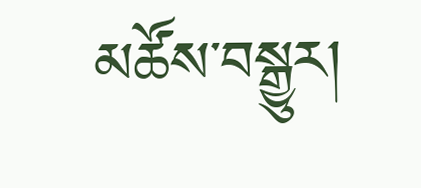མཚོས་བསྒྱུར།